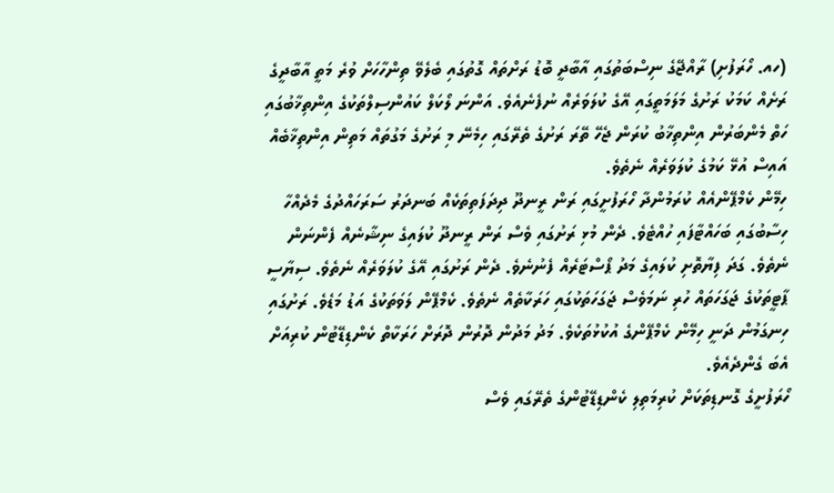(ހއ. ހޯރަފުށި) ރާއްޖޭގެ ނިސްބަތުގައި އާބާދީ ބޮޑު ރަށްތައް ގޮތުގައި ބެލެވޭ ތިންހާހަށް ވުރެ މަތީ އާބާދީގެ ރަށެއް ކަމަކު ރަށުގެ މަލަމަތީގައި އޭގެ ކުލަވަރެއް ނުފެނެއެވެ. އަންނަ ލޯކަލް ކައުންސިލްތަކުގެ އިންތިޚާބުގައި ހަތް މެންބަރުން އިންތިޚާބު ކުރަން ޖެހޭ ތޭރަ ރަށުގެ ތެރޭގައި ހިމެނޭ މި ރަށުގެ މަގުތައް މަތިން އިންތިޚާބެއް އައިސް އުޅޭ ކަމުގެ ކުލަވަރެއް ނެތެވެ.
ހިމޭން ކެމްޕޭންއެއް ކުރަމުންދާ ހޯރަފުށީގައި ރަން ރީނދޫ ދިދަފަތިތަކެއް ބަނދަރު ސަރަހައްދުގެ މެދެއްހާ ހިސާބުގައި ބަހައްޓާފައި ހުއްޓެވެ. ދެން މުޅި ރަށުގައި ވެސް ރަން ރީނދޫ ކުލައިގެ ނިޝާނެއް ފެންނަން ނެތެވެ. ގަދަ ފިޔާތޮށި ކުލައިގެ މަދު ޕޯސްޓަރެއް ފެނުނެވެ. ދެން ރަށުގައި އޭގެ ކުލަވަރެއް ނެތެވެ. ސިޔާސީ ޕާޓީތަކުގެ ޖަގަހަތައް ހުރި ނަމަވެސް ޖަގަހަތަކުގައި ހަރަކާތެއް ނެތެވެ. ކެމްޕޭން ލަވަތަކުގެ އަޑު މަޑެވެ. ރަށުގައި ހިނގަމުން ދަނީ ހިމޭން ކެމްޕޭންގެ އުކުޅުތަކެވެ. މަދު މަދުން ދޮރުން ދޮރަށް ހަރަކާތް ކެންޑިޑޭޓުން ކުރިއަށް އެބަ ގެންދެއެވެ.
ހޯރަފުށީގެ ގޮނޑިތަކަށް ކުރިމަތިލި ކެންޑިޑޭޓުންގެ ތެރޭގައި ވެސް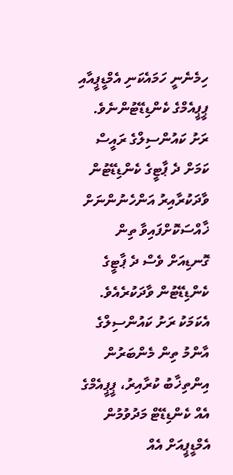ހިމެނެނީ ހަމައެކަނި އެމްޑީޕީއާއި ޕީޕީއެމްގެ ކެންޑިޑޭޓުންނެވެ. ރަށު ކައުންސިލްގެ ރައީސް ކަމަށް ދެ ޕާޓީގެ ކެންޑިޑޭޓުން ވާދަކުރާއިރު އަންހެނުންނަށް ޚާއްސަކޮށްފައިވާ ތިން ގޮނޑިއަށް ވެސް ދެ ޕާޓީގެ ކެންޑިޑޭޓުން ވާދަކުރެއެވެ. އެކަމަކު ރަށު ކައުންސިލްގެ އާންމު ތިން މެންބަރުން އިންތިޚާބު ކުރާއިރު، ޕީޕީއެމްގެ އެއް ކެންޑިޑޭޓް މަދުވުމުން އެމްޑީޕީއަށް އެއް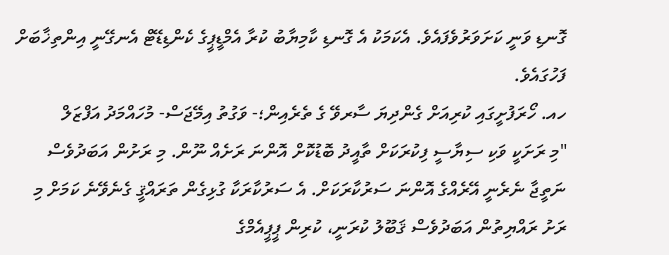ގޮނޑި ވަނީ ކަށަވަރުވެފައެވެ. އެކަމަކު އެ ގޮނޑި ކާމިޔާބު ކުރާ އެމްޑީޕީގެ ކެންޑިޑޭޓް އެނގޭނީ އިންތިޚާބަށް ފަހުގައެވެ.
ހއ. ހޯރަފުށީގައި ކުރިއަށް ގެންދިޔަ ސާރވޭ ގެ ތެރެއިން؛- ވަގުތު އިމޭޖަސް- މުހައްމަދު އަފްޒަލް
"މި ރަށަކީ ވަކި ސިޔާސީ ފިކުރަކަށް ތާއީދު ބޮޑުކޮށް އޮންނަ ރަށެއް ނޫން. މި ރަށުން އަބަދުވެސް ނަތީޖާ ނެރެނީ އޭރެއްގެ އޮންނަ ސަރުކާރަކަށް. އެ ސަރުކާރަކާ ގުޅިގެން ތަރައްޤީ ގެނެވޭނެ ކަމަށް މި ރަށު ރައްޔިތުން އަބަދުވެސް ޤަބޫލު ކުރަނީ، ކުރިން ޕީޕީއެމްގެ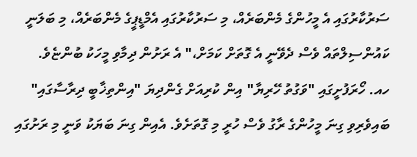ސަރުކާރުގައި އެ މީހުންގެ މެންބަރެއް، މި ސަރުކާރުގައި އެމްޑީޕީގެ މެންބަރެއް، މި ބަލަނީ ކައުންސިލްތައް ވެސް ދެވޭނީ އެ ގޮތަށް ކަމަށް،" އެ ރަށުން ދިމާވި މީހަކު ބުންޏެވެ.
ހއ. ހޯރަފުށީގައި "ވަގުތު ހޭރިޔާ" އިން ކުރިއަށް ގެންދިޔަ "އިންތިޚާބީ ދިރާސާގައި" ބައިވެރިވި ގިނަ މީހުންގެ ރާގު ވެސް ހުރީ މި ގޮތަށެވެ. އެއިން ގިނަ ބަޔަކު ވަނީ މި ރަށުގައި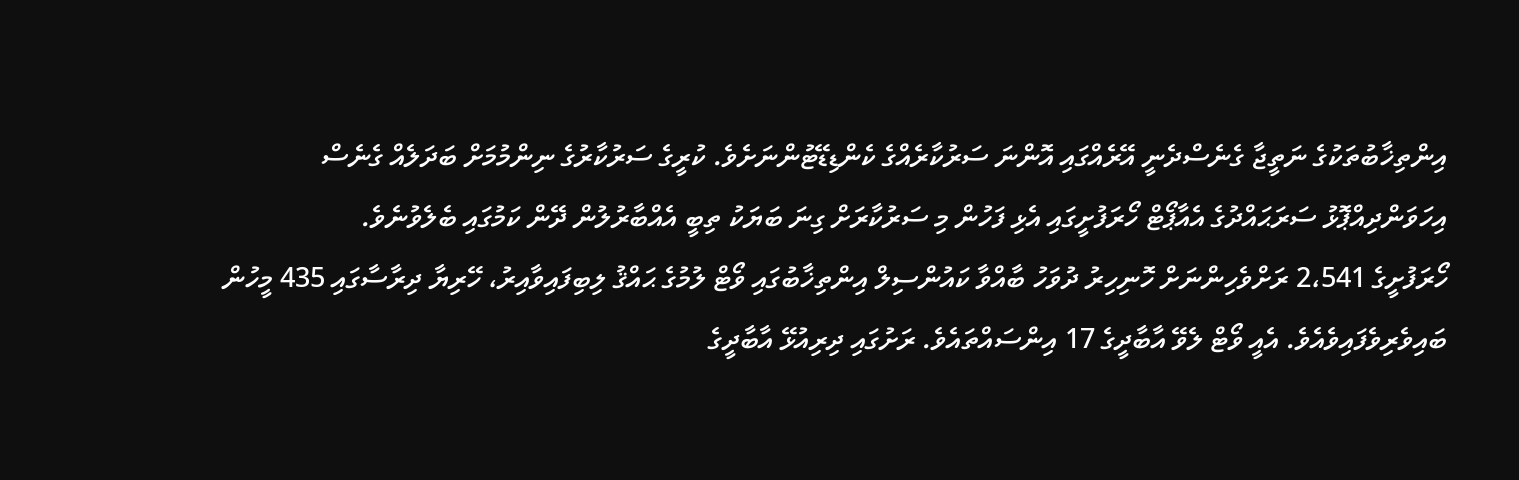އިންތިޚާބުތަކުގެ ނަތީޖާ ގެނެސްދެނީ އޭރެއްގައި އޮންނަ ސަރުކާރެއްގެ ކެންޑިޑޭޓުންނަށެވެ. ކުރީގެ ސަރުކާރުގެ ނިންމުމަށް ބަދަލެއް ގެނެސް އިހަވަންދިއްޕޮޅު ސަރަޙައްދުގެ އެއާޕޯޓް ހޯރަފުށީގައި އެޅި ފަހުން މި ސަރުކާރަށް ގިނަ ބަޔަކު ތިބީ އެއްބާރުލުން ދޭން ކަމުގައި ބެލެވުނެވެ.
ހޯރަފުށީގެ 2،541 ރަށްވެހިންނަށް ހޮނިހިރު ދުވަހު ބާއްވާ ކައުންސިލް އިންތިޚާބުގައި ވޯޓް ލުމުގެ ޙައްޤު ލިބިފައިވާއިރު، ހޭރިޔާ ދިރާސާގައި 435 މީހުން ބައިވެރިވެފައިވެއެވެ. އެއީ ވޯޓް ލެވޭ އާބާދީގެ 17 އިންސައްތައެވެ. ރަށުގައި ދިރިއުޅޭ އާބާދީގެ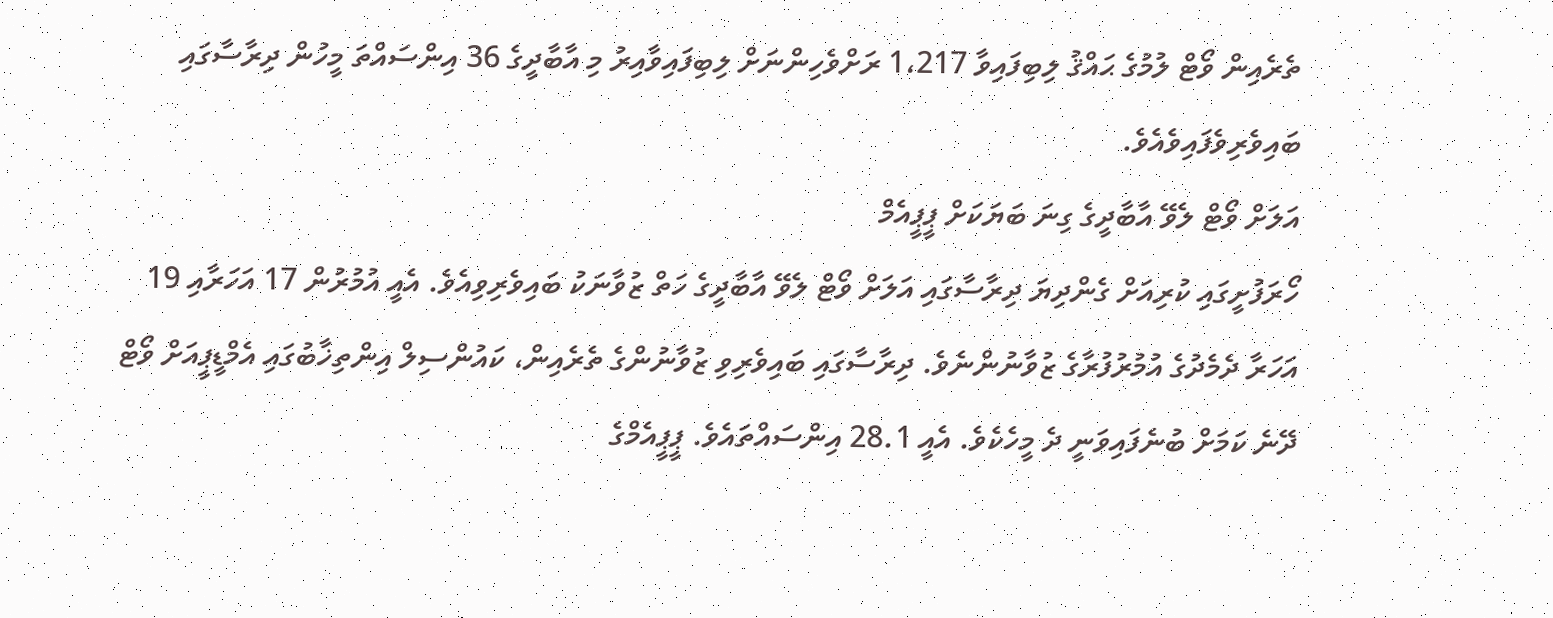ތެރެއިން ވޯޓް ލުމުގެ ޙައްޤު ލިބިފައިވާ 1،217 ރަށްވެހިންނަށް ލިބިފައިވާއިރު މި އާބާދީގެ 36 އިންސައްތަ މީހުން ދިރާސާގައި ބައިވެރިވެފައިވެއެވެ.
އަލަށް ވޯޓް ލެވޭ އާބާދީގެ ގިނަ ބަޔަކަށް ޕީޕީއެމް
ހޯރަފުށީގައި ކުރިއަށް ގެންދިޔަ ދިރާސާގައި އަލަށް ވޯޓް ލެވޭ އާބާދީގެ ހަތް ޒުވާނަކު ބައިވެރިވިއެވެ. އެއީ އުމުރުން 17 އަހަރާއި 19 އަހަރާ ދެމެދުގެ އުމުރުފުރާގެ ޒުވާނުންނެވެ. ދިރާސާގައި ބައިވެރިވި ޒުވާނުންގެ ތެރެއިން، ކައުންސިލް އިންތިޚާބުގައި އެމްޑީޕީއަށް ވޯޓް ދޭނެ ކަމަށް ބުނެފައިވަނީ ދެ މީހެކެވެ. އެއީ 28.1 އިންސައްތައެވެ. ޕީޕީއެމްގެ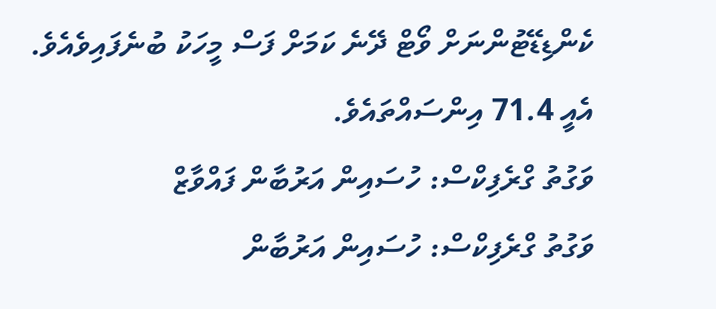ކެންޑިޑޭޓުންނަށް ވޯޓް ދޭނެ ކަމަށް ފަސް މީހަކު ބުނެފައިވެއެވެ. އެއީ 71.4 އިންސައްތައެވެ.
ވަގުތު ގްރެފިކްސް: ހުސައިން އަރުބާން ފައްވާޒް
ވަގުތު ގްރެފިކްސް: ހުސައިން އަރުބާން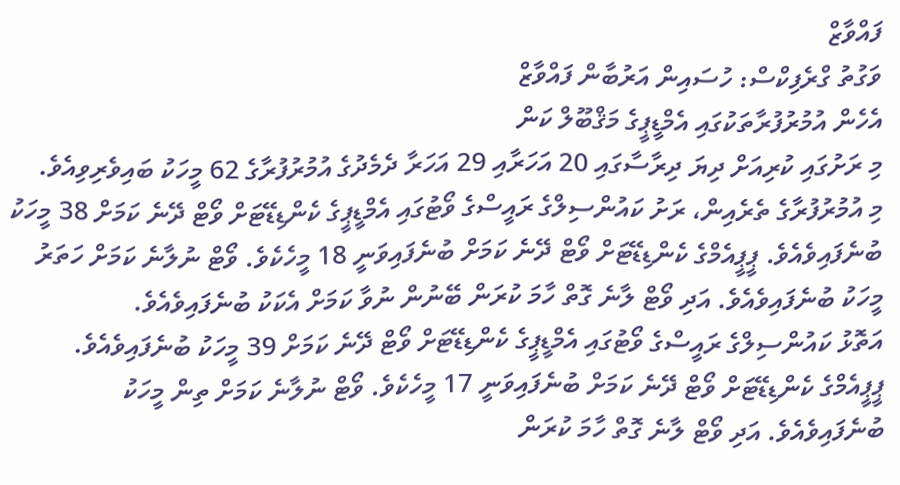ފައްވާޒް
ވަގުތު ގްރެފިކްސް: ހުސައިން އަރުބާން ފައްވާޒް
އެހެން އުމުރުފުރާތަކުގައި އެމްޑީޕީގެ މަޤްބޫލް ކަން
މި ރަށުގައި ކުރިއަށް ދިޔަ ދިރާސާގައި 20 އަހަރާއި 29 އަހަރާ ދެމެދުގެ އުމުރުފުރާގެ 62 މީހަކު ބައިވެރިވިއެވެ.
މި އުމުރުފުރާގެ ތެރެއިން، ރަށު ކައުންސިލްގެ ރައީސްގެ ވޯޓުގައި އެމްޑީޕީގެ ކެންޑިޑޭޓަށް ވޯޓް ދޭނެ ކަމަށް 38 މީހަކު ބުނެފައިވެއެވެ. ޕީޕީއެމްގެ ކެންޑިޑޭޓަށް ވޯޓް ދޭނެ ކަމަށް ބުނެފައިވަނީ 18 މީހެކެވެ. ވޯޓް ނުލާނެ ކަމަށް ހަތަރު މީހަކު ބުނެފައިވެއެވެ. އަދި ވޯޓް ލާނެ ގޮތް ހާމަ ކުރަން ބޭނުން ނުވާ ކަމަށް އެކަކު ބުނެފައިވެއެވެ.
އަތޮޅު ކައުންސިލްގެ ރައީސްގެ ވޯޓުގައި އެމްޑީޕީގެ ކެންޑިޑޭޓަށް ވޯޓް ދޭނެ ކަމަށް 39 މީހަކު ބުނެފައިވެއެވެ. ޕީޕީއެމްގެ ކެންޑިޑޭޓަށް ވޯޓް ދޭނެ ކަމަށް ބުނެފައިވަނީ 17 މީހެކެވެ. ވޯޓް ނުލާނެ ކަމަށް ތިން މީހަކު ބުނެފައިވެއެވެ. އަދި ވޯޓް ލާނެ ގޮތް ހާމަ ކުރަން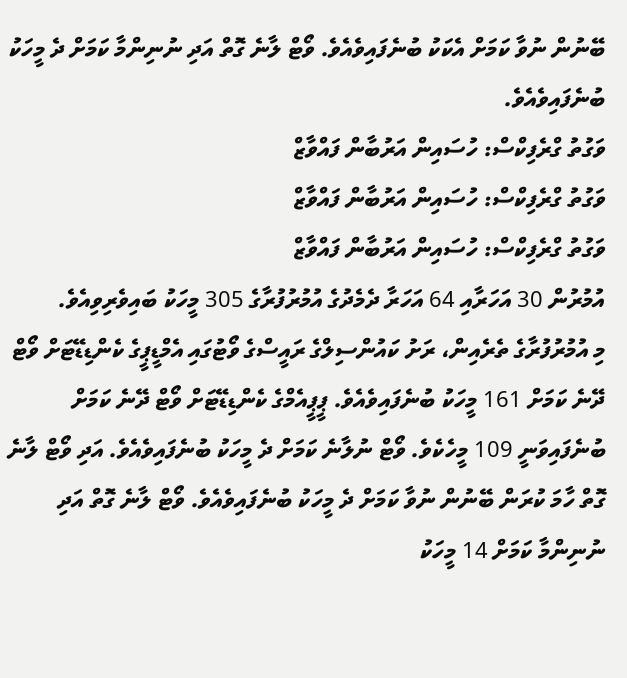ބޭނުން ނުވާ ކަމަށް އެކަކު ބުނެފައިވެއެވެ. ވޯޓް ލާނެ ގޮތް އަދި ނުނިންމާ ކަމަށް ދެ މީހަކު ބުނެފައިވެއެވެ.
ވަގުތު ގްރެފިކްސް: ހުސައިން އަރުބާން ފައްވާޒް
ވަގުތު ގްރެފިކްސް: ހުސައިން އަރުބާން ފައްވާޒް
ވަގުތު ގްރެފިކްސް: ހުސައިން އަރުބާން ފައްވާޒް
އުމުރުން 30 އަހަރާއި 64 އަހަރާ ދެމެދުގެ އުމުރުފުރާގެ 305 މީހަކު ބައިވެރިވިއެވެ.
މި އުމުރުފުރާގެ ތެރެއިން، ރަށު ކައުންސިލްގެ ރައީސްގެ ވޯޓުގައި އެމްޑީޕީގެ ކެންޑިޑޭޓަށް ވޯޓް ދޭނެ ކަމަށް 161 މީހަކު ބުނެފައިވެއެވެ. ޕީޕީއެމްގެ ކެންޑިޑޭޓަށް ވޯޓް ދޭނެ ކަމަށް ބުނެފައިވަނީ 109 މީހެކެވެ. ވޯޓް ނުލާނެ ކަމަށް ދެ މީހަކު ބުނެފައިވެއެވެ. އަދި ވޯޓް ލާނެ ގޮތް ހާމަ ކުރަން ބޭނުން ނުވާ ކަމަށް ދެ މީހަކު ބުނެފައިވެއެވެ. ވޯޓް ލާނެ ގޮތް އަދި ނުނިންމާ ކަމަށް 14 މީހަކު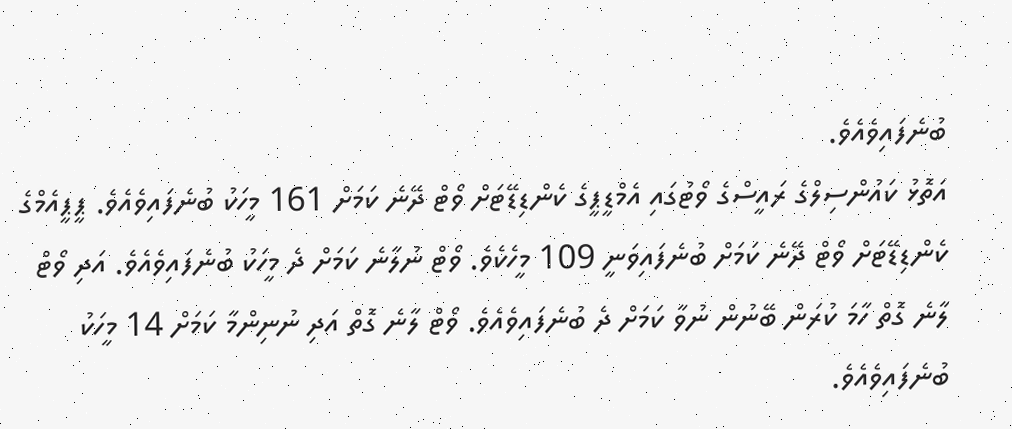ބުނެފައިވެއެވެ.
އަތޮޅު ކައުންސިލްގެ ރައީސްގެ ވޯޓުގައި އެމްޑީޕީގެ ކެންޑިޑޭޓަށް ވޯޓް ދޭނެ ކަމަށް 161 މީހަކު ބުނެފައިވެއެވެ. ޕީޕީއެމްގެ ކެންޑިޑޭޓަށް ވޯޓް ދޭނެ ކަމަށް ބުނެފައިވަނީ 109 މީހެކެވެ. ވޯޓް ނުލާނެ ކަމަށް ދެ މީހަކު ބުނެފައިވެއެވެ. އަދި ވޯޓް ލާނެ ގޮތް ހާމަ ކުރަން ބޭނުން ނުވާ ކަމަށް ދެ ބުނެފައިވެއެވެ. ވޯޓް ލާނެ ގޮތް އަދި ނުނިންމާ ކަމަށް 14 މީހަކު ބުނެފައިވެއެވެ.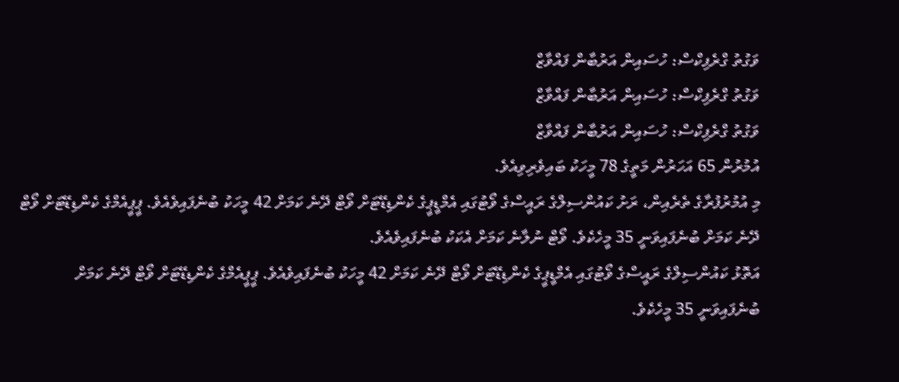ވަގުތު ގްރެފިކްސް: ހުސައިން އަރުބާން ފައްވާޒް
ވަގުތު ގްރެފިކްސް: ހުސައިން އަރުބާން ފައްވާޒް
ވަގުތު ގްރެފިކްސް: ހުސައިން އަރުބާން ފައްވާޒް
އުމުރުން 65 އަހަރުން މަތީގެ 78 މީހަކު ބައިވެރިވިއެވެ.
މި އުމުރުފުރާގެ ތެރެއިން، ރަށު ކައުންސިލްގެ ރައީސްގެ ވޯޓުގައި އެމްޑީޕީގެ ކެންޑިޑޭޓަށް ވޯޓް ދޭނެ ކަމަށް 42 މީހަކު ބުނެފައިވެއެވެ. ޕީޕީއެމްގެ ކެންޑިޑޭޓަށް ވޯޓް ދޭނެ ކަމަށް ބުނެފައިވަނީ 35 މީހެކެވެ. ވޯޓް ނުލާނެ ކަމަށް އެކަކު ބުނެފައިވެއެވެ.
އަތޮޅު ކައުންސިލްގެ ރައީސްގެ ވޯޓުގައި އެމްޑީޕީގެ ކެންޑިޑޭޓަށް ވޯޓް ދޭނެ ކަމަށް 42 މީހަކު ބުނެފައިވެއެވެ. ޕީޕީއެމްގެ ކެންޑިޑޭޓަށް ވޯޓް ދޭނެ ކަމަށް ބުނެފައިވަނީ 35 މީހެކެވެ.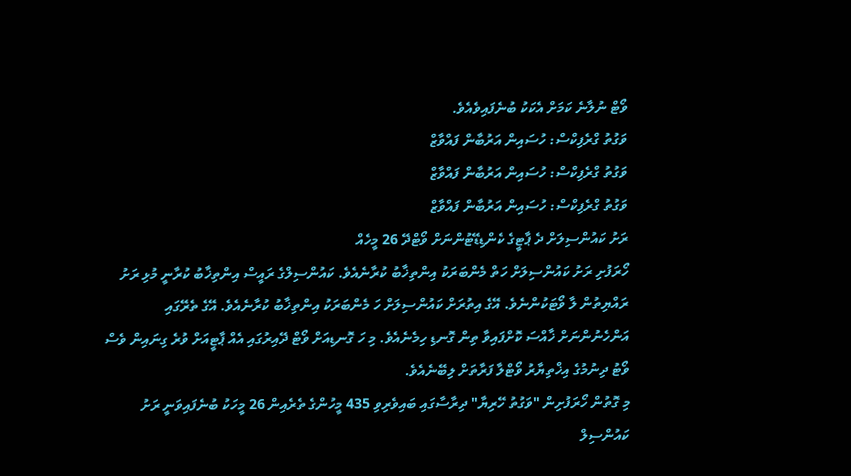ވޯޓް ނުލާނެ ކަމަށް އެކަކު ބުނެފައިވެއެވެ.
ވަގުތު ގްރެފިކްސް: ހުސައިން އަރުބާން ފައްވާޒް
ވަގުތު ގްރެފިކްސް: ހުސައިން އަރުބާން ފައްވާޒް
ވަގުތު ގްރެފިކްސް: ހުސައިން އަރުބާން ފައްވާޒް
ރަށު ކައުންސިލަށް ދެ ޕާޓީގެ ކެންޑިޑޭޓުންނަށް ވޯޓްދޭ 26 މީހެއް
ހޯރަފުށި ރަށު ކައުންސިލަށް ހަތް މެންބަރަކު އިންތިޚާބު ކުރާނެއެވެ. ކައުންސިލްގެ ރައީސް އިންތިޚާބު ކުރާނީ މުޅި ރަށު ރައްޔިތުން ލާ ވޯޓަކުންނެވެ. އޭގެ އިތުރަށް ކައުންސިލަށް ހަ މެންބަރަކު އިންތިޚާބު ކުރާނެއެވެ. އޭގެ ތެރޭގައި އަންހެނުންނަށް ޚާއްސަ ކޮށްފައިވާ ތިން ގޮނޑި ހިމެނެއެވެ. މި ހަ ގޮނޑިއަށް ވޯޓް ދޭއިރުގައި އެއް ޕާޓީއަށް ވުރެ ގިނައިން ވެސް ވޯޓު ދިނުމުގެ އިޚްތިޔާރު ވޯޓްލާ ފަރާތަށް ލިބޭނެއެވެ.
މި ގޮތުން ހޯރަފުށިން "ވަގުތު ހޭރިޔާ" ދިރާސާގައި ބައިވެރިވި 435 މީހުންގެ ތެރެއިން 26 މީހަކު ބުނެފައިވަނީ ރަށު ކައުންސިލް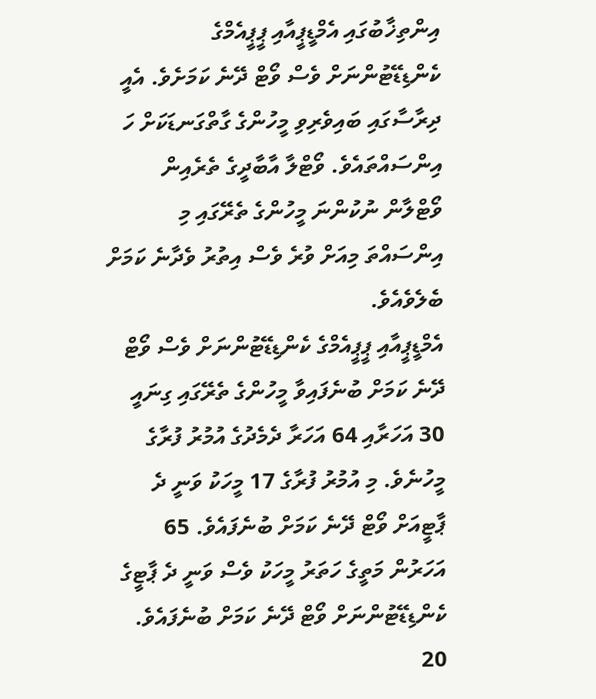އިންތިޚާބުގައި އެމްޑީޕީއާއި ޕީޕީއެމްގެ ކެންޑިޑޭޓުންނަށް ވެސް ވޯޓް ދޭނެ ކަމަށެވެ. އެއީ ދިރާސާގައި ބައިވެރިވި މީހުންގެ ގާތްގަނޑަކަށް ހަ އިންސައްތައެވެ. ވޯޓްލާ އާބާދީގެ ތެރެއިން ވޯޓްލާން ނުކުންނަ މީހުންގެ ތެރޭގައި މި އިންސައްތަ މިއަށް ވުރެ ވެސް އިތުރު ވެދާނެ ކަމަށް ބެލެވެއެވެ.
އެމްޑީޕީއާއި ޕީޕީއެމްގެ ކެންޑިޑޭޓުންނަށް ވެސް ވޯޓް ދޭނެ ކަމަށް ބުނެފައިވާ މީހުންގެ ތެރޭގައި ގިނައީ 30 އަހަރާއި 64 އަހަރާ ދެމެދުގެ އުމުރު ފުރާގެ މީހުނެވެ. މި އުމުރު ފުރާގެ 17 މީހަކު ވަނީ ދެ ޕާޓީއަށް ވޯޓް ދޭނެ ކަމަށް ބުނެފައެވެ. 65 އަހަރުން މަތީގެ ހަތަރު މީހަކު ވެސް ވަނީ ދެ ޕާޓީގެ ކެންޑިޑޭޓުންނަށް ވޯޓް ދޭނެ ކަމަށް ބުނެފައެވެ. 20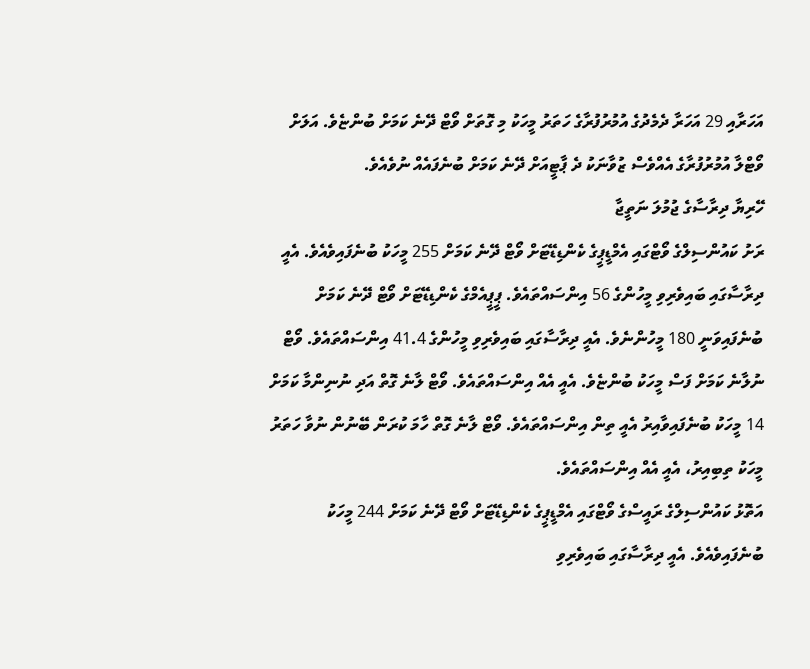އަހަރާއި 29 އަހަރާ ދެމެދުގެ އުމުރުފުރާގެ ހަތަރު މީހަކު މި ގޮތަށް ވޯޓް ދޭނެ ކަމަށް ބުންޏެވެ. އަލަށް ވޯޓްލާ އުމުރުފުރާގެ އެއްވެސް ޒުވާނަކު ދެ ޕާޓީއަށް ދޭނެ ކަމަށް ބުނެފައެއް ނުވެއެވެ.
ހޭރިޔާ ދިރާސާގެ ޖުމުލަ ނަތީޖާ
ރަށު ކައުންސިލްގެ ވޯޓްގައި އެމްޑީޕީގެ ކެންޑިޑޭޓަށް ވޯޓް ދޭނެ ކަމަށް 255 މީހަކު ބުނެފައިވެއެވެ. އެއީ ދިރާސާގައި ބައިވެރިވި މީހުންގެ 56 އިންސައްތައެވެ. ޕީޕީއެމްގެ ކެންޑިޑޭޓަށް ވޯޓް ދޭނެ ކަމަށް ބުނެފައިވަނީ 180 މީހުންނެވެ. އެއީ ދިރާސާގައި ބައިވެރިވި މީހުންގެ 41.4 އިންސައްތައެވެ. ވޯޓް ނުލާނެ ކަމަށް ފަސް މީހަކު ބުންޏެވެ. އެއީ އެއް އިންސައްތައެވެ. ވޯޓް ލާނެ ގޮތް އަދި ނުނިންމާ ކަމަށް 14 މީހަކު ބުނެފައިވާއިރު އެއީ ތިން އިންސައްތައެވެ. ވޯޓް ލާނެ ގޮތް ހާމަ ކުރަން ބޭނުން ނުވާ ހަތަރު މީހަކު ތިބިއިރު، އެއީ އެއް އިންސައްތައެވެ.
އަތޮޅު ކައުންސިލްގެ ރައީސްގެ ވޯޓްގައި އެމްޑީޕީގެ ކެންޑިޑޭޓަށް ވޯޓް ދޭނެ ކަމަށް 244 މީހަކު ބުނެފައިވެއެވެ. އެއީ ދިރާސާގައި ބައިވެރިވި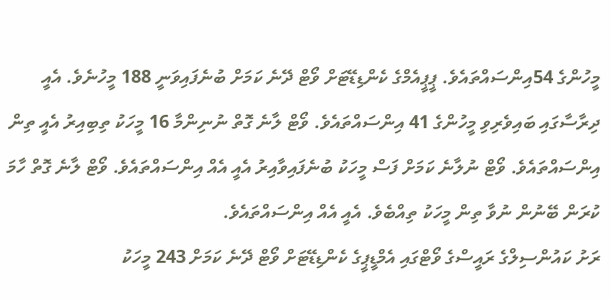މީހުންގެ 54އިންސައްތައެވެ. ޕީޕީއެމްގެ ކެންޑިޑޭޓަށް ވޯޓް ދޭނެ ކަމަށް ބުނެފައިވަނީ 188 މީހުނެވެ. އެއީ ދިރާސާގައި ބައިވެރިވި މީހުންގެ 41 އިންސައްތައެވެ. ވޯޓް ލާނެ ގޮތް ނުނިންމާ 16 މީހަކު ތިބިއިރު އެއީ ތިން އިންސައްތައެވެ. ވޯޓް ނުލާނެ ކަމަށް ފަސް މީހަކު ބުނެފައިވާއިރު އެއީ އެއް އިންސައްތައެވެ. ވޯޓް ލާނެ ގޮތް ހާމަ ކުރަން ބޭނުން ނުވާ ތިން މީހަކު ތިއްބެވެ. އެއީ އެއް އިންސައްތައެވެ.
ރަށު ކައުންސިލްގެ ރައީސްގެ ވޯޓްގައި އެމްޑީޕީގެ ކެންޑިޑޭޓަށް ވޯޓް ދޭނެ ކަމަށް 243 މީހަކު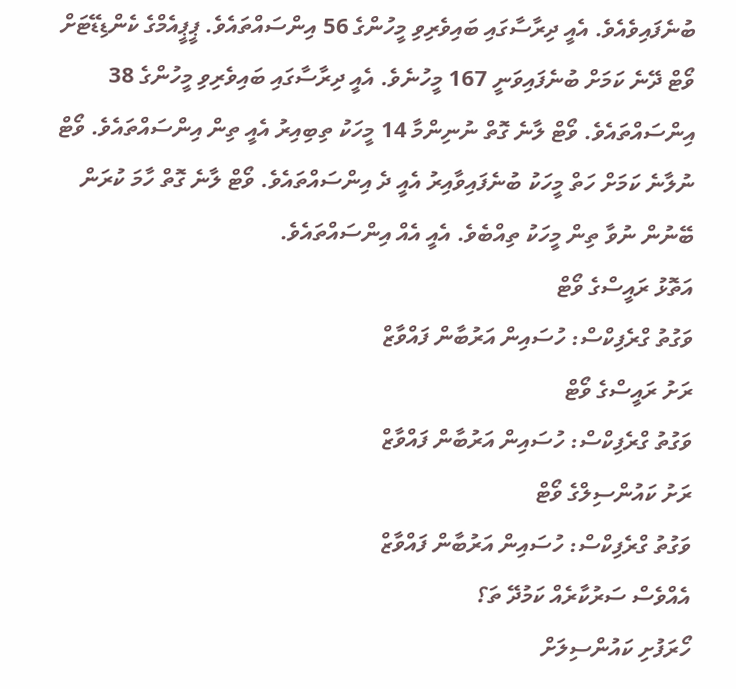ބުނެފައިވެއެވެ. އެއީ ދިރާސާގައި ބައިވެރިވި މީހުންގެ 56 އިންސައްތައެވެ. ޕީޕީއެމްގެ ކެންޑިޑޭޓަށް ވޯޓް ދޭނެ ކަމަށް ބުނެފައިވަނީ 167 މީހުނެވެ. އެއީ ދިރާސާގައި ބައިވެރިވި މީހުންގެ 38 އިންސައްތައެވެ. ވޯޓް ލާނެ ގޮތް ނުނިންމާ 14 މީހަކު ތިބިއިރު އެއީ ތިން އިންސައްތައެވެ. ވޯޓް ނުލާނެ ކަމަށް ހަތް މީހަކު ބުނެފައިވާއިރު އެއީ ދެ އިންސައްތައެވެ. ވޯޓް ލާނެ ގޮތް ހާމަ ކުރަން ބޭނުން ނުވާ ތިން މީހަކު ތިއްބެވެ. އެއީ އެއް އިންސައްތައެވެ.
އަތޮޅު ރައީސްގެ ވޯޓް
ވަގުތު ގްރެފިކްސް: ހުސައިން އަރުބާން ފައްވާޒް
ރަށު ރައީސްގެ ވޯޓް
ވަގުތު ގްރެފިކްސް: ހުސައިން އަރުބާން ފައްވާޒް
ރަށު ކައުންސިލްގެ ވޯޓް
ވަގުތު ގްރެފިކްސް: ހުސައިން އަރުބާން ފައްވާޒް
އެއްވެސް ސަރުކާރެއް ކަމުދޭ ތަ؟
ހޯރަފުށި ކައުންސިލަށް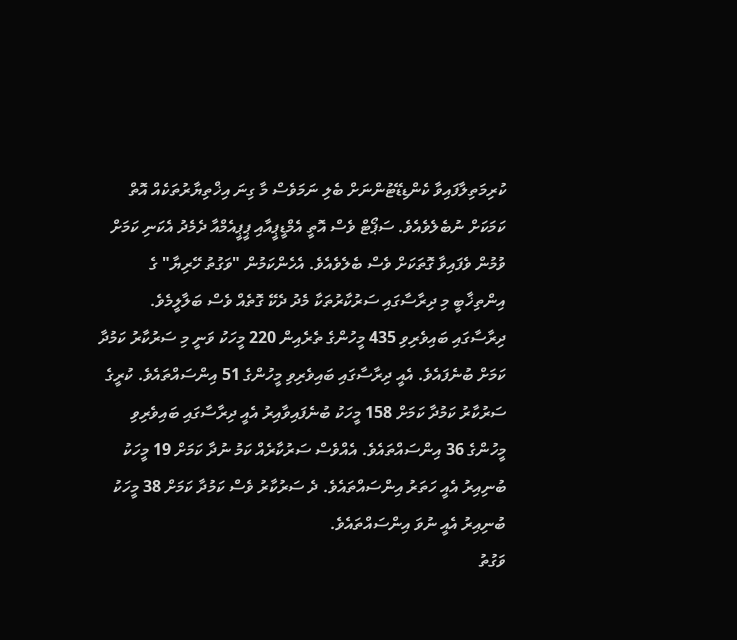ކުރިމަތިލާފައިވާ ކެންޑިޑޭޓުންނަށް ބެލި ނަމަވެސް މާ ގިނަ އިޚްތިޔާރުތަކެއް އޮތް ކަމަކަށް ނުބެލެވެއެވެ. ސަޕޯޓް ވެސް އޮތީ އެމްޑީޕީއާއި ޕީޕީއެމްއާ ދެމެދު އެކަނި ކަމަށް ވުމުން ވެފައިވާ ގޮތަކަށް ވެސް ބެލެވެއެވެ. އެހެންކަމުން "ވަގުތު ހޭރިޔާ" ގެ އިންތިޚާބީ މި ދިރާސާގައި ސަރުކާރުތަކާ މެދު ދެކޭ ގޮތެއް ވެސް ބަލާލީމެވެ.
ދިރާސާގައި ބައިވެރިވި 435 މީހުންގެ ތެރެއިން 220 މީހަކު ވަނީ މި ސަރުކާރު ކަމުދާ ކަމަށް ބުނެފައެވެ. އެއީ ދިރާސާގައި ބައިވެރިވި މީހުންގެ 51 އިންސައްތައެވެ. ކުރީގެ ސަރުކާރު ކަމުދާ ކަމަށް 158 މީހަކު ބުނެފައިވާއިރު އެއީ ދިރާސާގައި ބައިވެރިވި މީހުންގެ 36 އިންސައްތައެވެ. އެއްވެސް ސަރުކާރެއް ކަމު ނުދާ ކަމަށް 19 މީހަކު ބުނިއިރު އެއީ ހަތަރު އިންސައްތައެވެ. ދެ ސަރުކާރު ވެސް ކަމުދާ ކަމަށް 38 މީހަކު ބުނިއިރު އެއީ ނުވަ އިންސައްތައެވެ.
ވަގުތު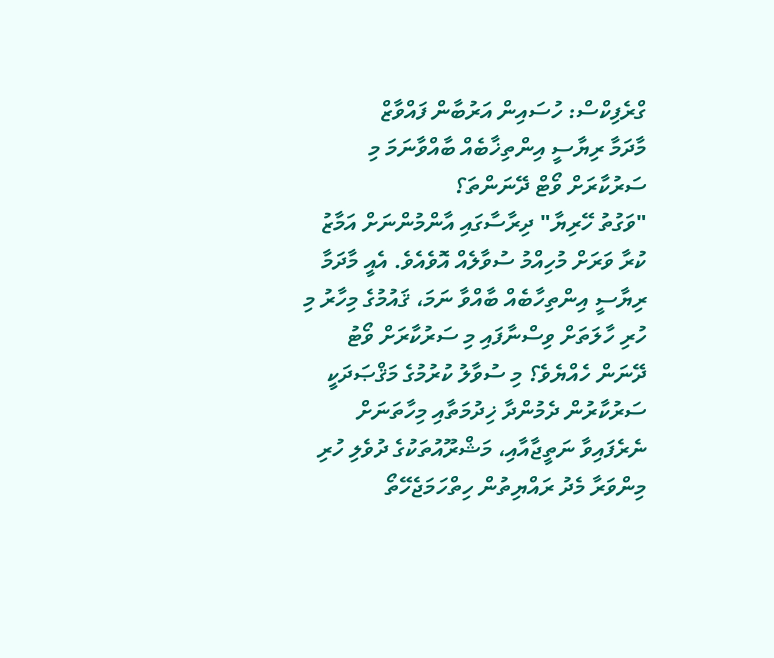ގްރެފިކްސް: ހުސައިން އަރުބާން ފައްވާޒް
މާދަމާ ރިޔާސީ އިންތިޚާބެއް ބާއްވާނަމަ މި ސަރުކާރަށް ވޯޓް ދޭނަންތަ؟
"ވަގުތު ހޭރިޔާ" ދިރާސާގައި އާންމުންނަށް އަމާޒު ކުރާ ވަރަށް މުހިއްމު ސުވާލެއް އޮވެއެވެ. އެއީ މާދަމާ ރިޔާސީ އިންތިހާބެއް ބާއްވާ ނަމަ، ޤައުމުގެ މިހާރު މި ހުރި ހާލަތަށް ވިސްނާފައި މި ސަރުކާރަށް ވޯޓު ދޭނަން ހެއްޔެވެ؟ މި ސުވާލު ކުރުމުގެ މަޤްޞަދަކީ ސަރުކާރުން ދެމުންދާ ޚިދުމަތާއި މިހާތަނަށް ނެރެފައިވާ ނަތީޖާއާއި، މަޝްރޫއުތަކުގެ ދުވެލި ހުރި މިންވަރާ މެދު ރައްޔިތުން ހިތްހަމަޖެހޭތޯ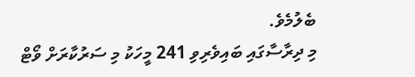ބެލުމެވެ.
މި ދިރާސާގައި ބައިވެރިވި 241 މީހަކު މި ސަރުކާރަށް ވޯޓް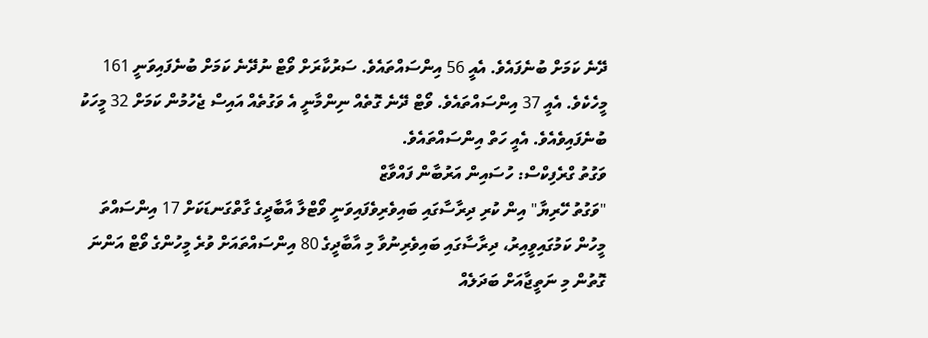ދޭނެ ކަމަށް ބުނެފައެވެ. އެއީ 56 އިންސައްތައެވެ. ސަރުކާރަށް ވޯޓް ނުދޭނެ ކަމަށް ބުނެފައިވަނީ 161 މީހެކެވެ. އެއީ 37 އިންސައްތައެވެ. ވޯޓް ދޭނެ ގޮތެއް ނިންމާނީ އެ ވަގުތެއް އައިސް ޖެހުމުން ކަމަށް 32 މީހަކު ބުނެފައިވެއެވެ. އެއީ ހަތް އިންސައްތައެވެ.
ވަގުތު ގްރެފިކްސް: ހުސައިން އަރުބާން ފައްވާޒް
"ވަގުތު ހޭރިޔާ" އިން ކުރި ދިރާސާގައި ބައިވެރިވެފައިވަނީ ވޯޓްލާ އާބާދީގެ ގާތްގަނޑަކަށް 17 އިންސައްތަ މީހުން ކަމުގައިވީއިރު، ދިރާސާގައި ބައިވެރިނުވާ މި އާބާދީގެ 80 އިންސައްތައަށް ވުރެ މީހުންގެ ވޯޓް އަންނަ ގޮތުން މި ނަތީޖާއަށް ބަދަލެއް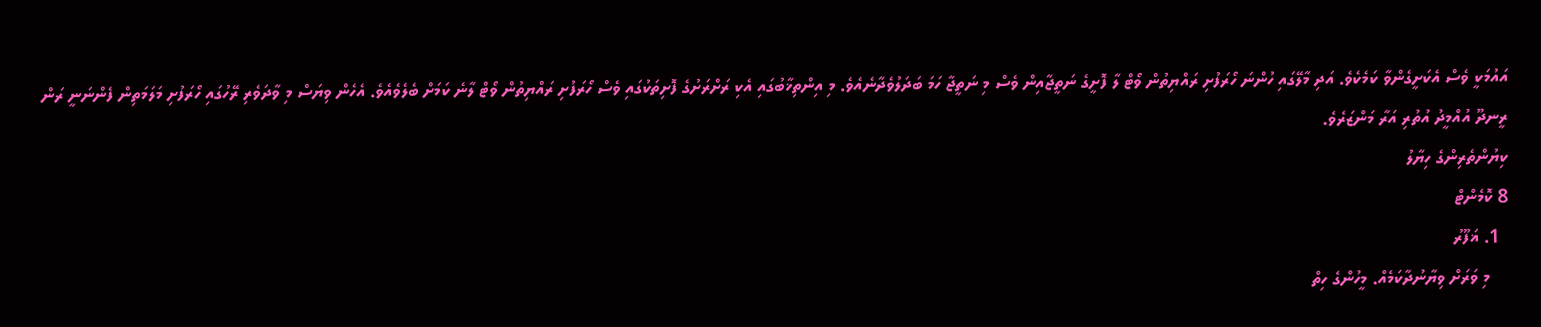އައުމަކީ ވެސް އެކަށީގެންވާ ކަމެކެވެ. އަދި މާލޭގައި ހުންނަ ހޯރަފުށި ރައްޔިތުން ވޯޓް ލާ ފޮށީގެ ނަތީޖާއިން ވެސް މި ނަތީޖާ ހަމަ ބަދަލުވެދާނެއެވެ. މި އިންތިޚާބުގައި އެކި ރަށްރަށުގެ ފޮށިތަކުގައި ވެސް ހޯރަފުށި ރައްޔިތުން ވޯޓް ލާނެ ކަމަށް ބެލެވެއެވެ. އެހެން ވިޔަސް މި ވާދަވެރި ރޭހުގައި ހޯރަފުށި މަލަމަތިން ފެންނަނީ ރަން ރީނދޫ އުއްމީދު އުތުރި އަރާ މަންޒަރެވެ.
ކިޔުންތެރިންގެ ހިޔާލު
8 ކޮމެންޓް
  1. ޣަފޫރު
    މި ވަރަށް ވިޔާނުދާކަމެއް. މީހުންގެ ހިތް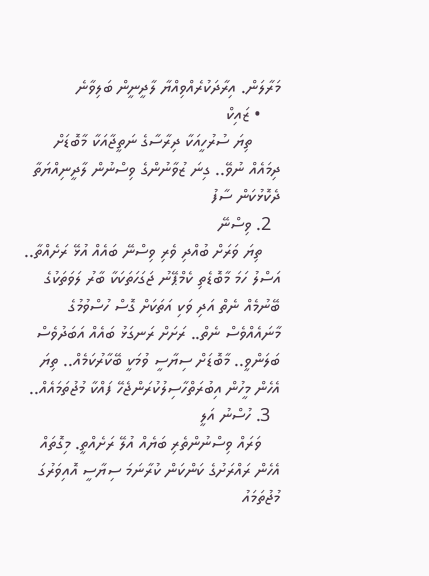މަރާލަން. އިރާދަކުރެއްވިއްޔާ ލާދީނީން ބަލިވާނެ
    • ޒައިކް
      ތިޔަ ސުރުހީއަކާ ދިރާސާގެ ނަތީޖާއަކާ މާބޮޑަށް ދިމައެއް ނުވޭ.. ގިނަ ޒުވާނުންގެ ވިސްނުން ލާދީނިއްޔަތާ ދެކޮޅުކަން ސާފު
  2. ވިސްނޭ
    ތިޔަ ވަރަށް ބުއްދި ވެރި ވިސްނޭ ބައެއް އުޅޭ ރަށެއްތާ.. އަސްލު ހަމަ މާބޮޑެތި ކެމްޕޭނު ޖަގަހަތަކަކާ ބާރު ލަވަތަކުގެ ބޭނުމެއް ނެތް އަދި ވަކި އަތަކަށް ގޮސް ހުސްވުމުގެ މާނައެއްވެސް ނެތް.. ރަށަށް ރަނގަޅު ބައެއް އަބަދުވެސް ބަލަންވީ.. މާބޮޑަށް ސިޔާސީ ވުމަކީ ބޭކާރުކަމެއް.. ތިޔަ އެހެން މީހުން އިބުރަތްހާސިލުކުރަންޖެހޭ ފައްކާ މުޖުތަމައެއް..
  3. ހުސްނު އަލީ
    ވަރައް ވިސްނުންތެރި ބަޔެއް އުލޭ ރަށެއްތީ. މިގޮތައް އެހެން ރައްރަށުގެ ކަންކަން ކުރާނަމަ ސިޔާސީ އޮއިވަރުގަ މުޖުތަމައު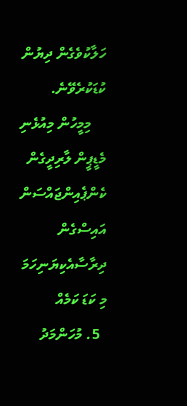ހަލާކުވެގެން ދިޔުން ކުޑަކުރެވޭނެ.
    މިމީހުން މިއުޅެނި މެޑީޕީން ލާރިދީގެން ކެންޕެއިންޖައްސަން އައިސްގެން ދިރާސާއެކިޔަނިހަމަ މި ކަޑަ ކަމެއް
  5. މުހަންމަދު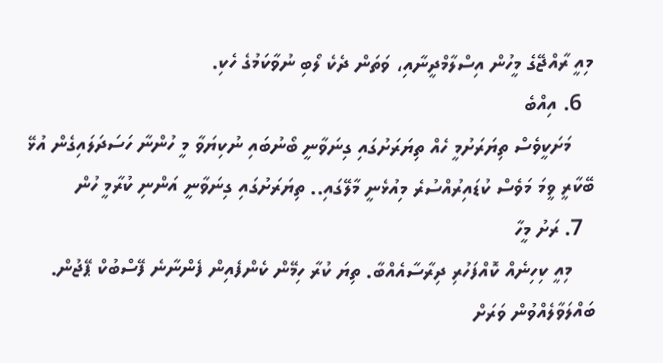މިއީ ރާއްޖޭގެ މީހުން އިސްލާމްދީނާއި، ވަތަން ދެކެ ލޯބި ނުވާކަމުގެ ހެކި.
  6. އިއްބެ
    މަށަކީވެސް ތިޔަރަށުމީ ހެއް ތިޔަރަށުގައި ގިނަވާނީ ބޯނުބައި ނުކިޔަވާ މީ ހުންނާ ހަސަދަލައިގެން އުޅޭ ބޭކާރީ ވީމަ މަވެސް ކުޑައިރުއްސުރެ މިއުޅެނީ މާލޭގައި.. ތިޔަރަށުގައި ގިނަވާނީ އަންނި ކުރާމީ ހުން
  7. ރަށު މީހާ
    މިއީ ކިހިނެއް ކޮއްފަހުރި ދިރާސާއެއްބާ. ތިޔަ ކުރާ ހިމޭން ކެންފެއިން ފެންނާނެ ފޭސްބުކް ޕޭޖުން. ބައްލަވާލެއްވުން ވަރަށް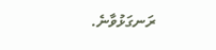ރަނގަޅުވާނެ.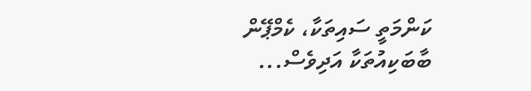ކަންމަތީ ސައިތަކާ، ކެމްޕޭން ބާބަކިއުތަކާ އަދިވެސް...